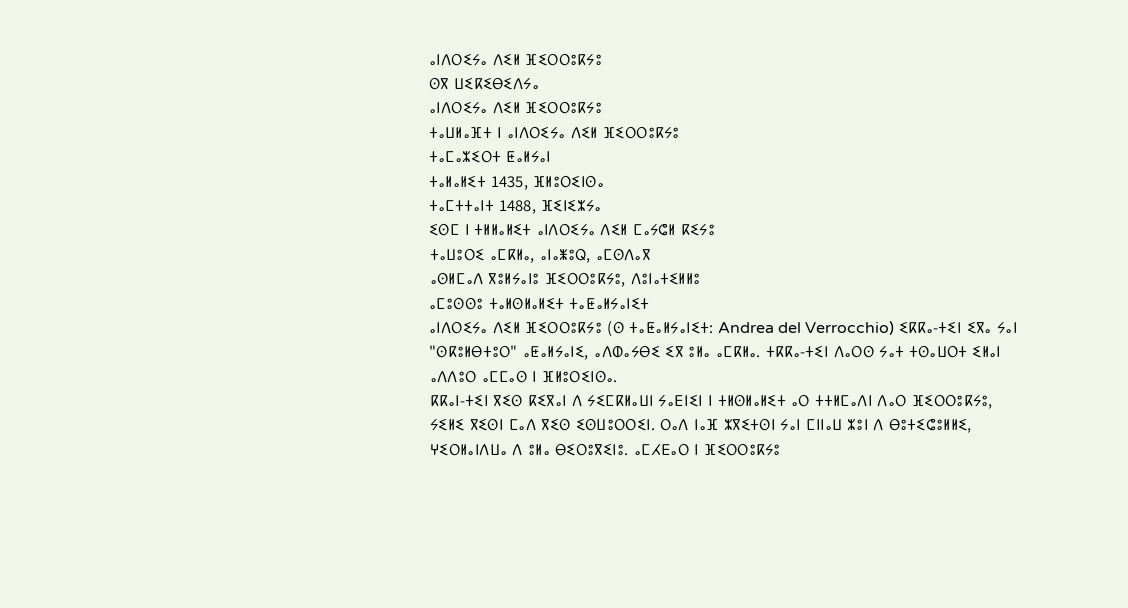ⴰⵏⴷⵔⵉⵢⴰ ⴷⵉⵍ ⴼⵉⵔⵔⵓⴽⵢⵓ
ⵙⴳ ⵡⵉⴽⵉⴱⵉⴷⵢⴰ
ⴰⵏⴷⵔⵉⵢⴰ ⴷⵉⵍ ⴼⵉⵔⵔⵓⴽⵢⵓ
ⵜⴰⵡⵍⴰⴼⵜ ⵏ ⴰⵏⴷⵔⵉⵢⴰ ⴷⵉⵍ ⴼⵉⵔⵔⵓⴽⵢⵓ
ⵜⴰⵎⴰⵣⵉⵔⵜ ⵟⴰⵍⵢⴰⵏ
ⵜⴰⵍⴰⵍⵉⵜ 1435, ⴼⵍⵓⵔⵉⵏⵙⴰ
ⵜⴰⵎⵜⵜⴰⵏⵜ 1488, ⴼⵉⵏⵉⵣⵢⴰ
ⵉⵙⵎ ⵏ ⵜⵍⵍⴰⵍⵉⵜ ⴰⵏⴷⵔⵉⵢⴰ ⴷⵉⵍ ⵎⴰⵢⵛⵍ ⴽⵉⵢⵓ
ⵜⴰⵡⵓⵔⵉ ⴰⵎⴽⵍⴰ, ⴰⵏⴰⵥⵓⵕ, ⴰⵎⵙⴷⴰⴳ
ⴰⵙⵍⵎⴰⴷ ⴳⵓⵍⵢⴰⵏⵓ ⴼⵉⵔⵔⵓⴽⵢⵓ, ⴷⵓⵏⴰⵜⵉⵍⵍⵓ
ⴰⵎⵓⵙⵙⵓ ⵜⴰⵍⵙⵍⴰⵍⵉⵜ ⵜⴰⵟⴰⵍⵢⴰⵏⵉⵜ
ⴰⵏⴷⵔⵉⵢⴰ ⴷⵉⵍ ⴼⵉⵔⵔⵓⴽⵢⵓ (ⵙ ⵜⴰⵟⴰⵍⵢⴰⵏⵉⵜ: Andrea del Verrocchio) ⵉⴽⴽⴰ-ⵜⵉⵏ ⵉⴳⴰ ⵢⴰⵏ "ⵙⴽⵓⵍⴱⵜⵓⵔ" ⴰⵟⴰⵍⵢⴰⵏⵉ, ⴰⴷⵀⴰⵢⴱⵉ ⵉⴳ ⵓⵍⴰ ⴰⵎⴽⵍⴰ. ⵜⴽⴽⴰ-ⵜⵉⵏ ⴷⴰⵔⵙ ⵢⴰⵜ ⵜⵙⴰⵡⵔⵜ ⵉⵍⴰⵏ ⴰⴷⴷⵓⵔ ⴰⵎⵎⴰⵙ ⵏ ⴼⵍⵓⵔⵉⵏⵙⴰ.
ⴽⴽⴰⵏ-ⵜⵉⵏ ⴳⵉⵙ ⴽⵉⴳⴰⵏ ⴷ ⵢⵉⵎⴽⵍⴰⵡⵏ ⵢⴰⴹⵏⵉⵏ ⵏ ⵜⵍⵙⵍⴰⵍⵉⵜ ⴰⵔ ⵜⵜⵍⵎⴰⴷⵏ ⴷⴰⵔ ⴼⵉⵔⵔⵓⴽⵢⵓ, ⵢⵉⵍⵉ ⴳⵉⵙⵏ ⵎⴰⴷ ⴳⵉⵙ ⵉⵙⵡⵓⵔⵔⵉⵏ. ⵔⴰⴷ ⵏⴰⴼ ⵣⴳⵉⵜⵙⵏ ⵢⴰⵏ ⵎⵏⵏⴰⵡ ⵣⵓⵏ ⴷ ⴱⵓⵜⵉⵛⵓⵍⵍⵉ, ⵖⵉⵔⵍⴰⵏⴷⵡⴰ ⴷ ⵓⵍⴰ ⴱⵉⵔⵓⴳⵉⵏⵓ. ⴰⵎⵃⴹⴰⵔ ⵏ ⴼⵉⵔⵔⵓⴽⵢⵓ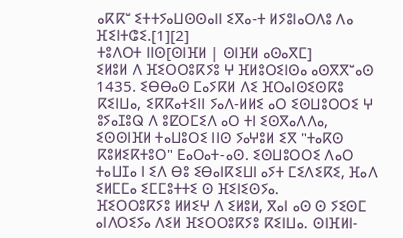ⴰⴽⴽⵯ ⵉⵜⵜⵢⴰⵡⵙⵙⴰⵏⵏ ⵉⴳⴰ-ⵜ ⵍⵢⵓⵏⴰⵔⴷⵓ ⴷⴰ ⴼⵉⵏⵜⵛⵉ.[1][2]
ⵜⵓⴷⵔⵜ ⵏⵏⵙ[ⵙⵏⴼⵍ | ⵙⵏⴼⵍ ⴰⵙⴰⴳⵎ]
ⵉⵍⵓⵍ ⴷ ⴼⵉⵔⵔⵓⴽⵢⵓ ⵖ ⴼⵍⵓⵔⵉⵏⵙⴰ ⴰⵙⴳⴳⵯⴰⵙ 1435. ⵉⴱⴱⴰⵙ ⵎⴰⵢⴽⵍ ⴷⵉ ⴼⵔⴰⵏⵙⵉⵙⴽⵓ ⴽⵉⵏⵡⴰ, ⵉⴽⴽⴰⵜⵉⵏⵏ ⵢⴰⴷ-ⵍⵍⵉ ⴰⵔ ⵉⵙⵡⵓⵔⵔⵉ ⵖ ⵓⵢⴰⵊⵓⵕ ⴷ ⵓⵇⵔⵎⵉⴷ ⴰⵔ ⵜⵏ ⵉⵙⴳⴰⴷⴷⴰ, ⵉⵙⵙⵏⴼⵍ ⵜⴰⵡⵓⵔⵉ ⵏⵏⵙ ⵢⴰⵖⵓⵍ ⵉⴳ "ⵜⴰⴽⵙ ⴽⵓⵍⵉⴽⵜⵓⵔ" ⴹⴰⵔⴰⵜ-ⴰⵙ. ⵉⵙⵡⵓⵔⵔⵉ ⴷⴰⵔ ⵜⴰⵡⵊⴰ ⵏ ⵉⴷ ⴱⵓ ⵉⴱⴰⵏⴽⵉⵡⵏ ⴰⵢⵜ ⵎⵉⴷⵉⴽⵉ, ⴼⴰⴷ ⵉⵍⵎⵎⴰ ⵉⵎⵎⵓⵜⵜⵉ ⵙ ⴼⵉⵏⵉⵙⵢⴰ.
ⴼⵉⵔⵔⵓⴽⵢⵓ ⵍⵍⵉⵖ ⴷ ⵉⵍⵓⵍ, ⴳⴰⵏ ⴰⵙ ⵙ ⵢⵉⵙⵎ ⴰⵏⴷⵔⵉⵢⴰ ⴷⵉⵍ ⴼⵉⵔⵔⵓⴽⵢⵓ ⴽⵉⵏⵡⴰ. ⵙⵏⴼⵍⵏ-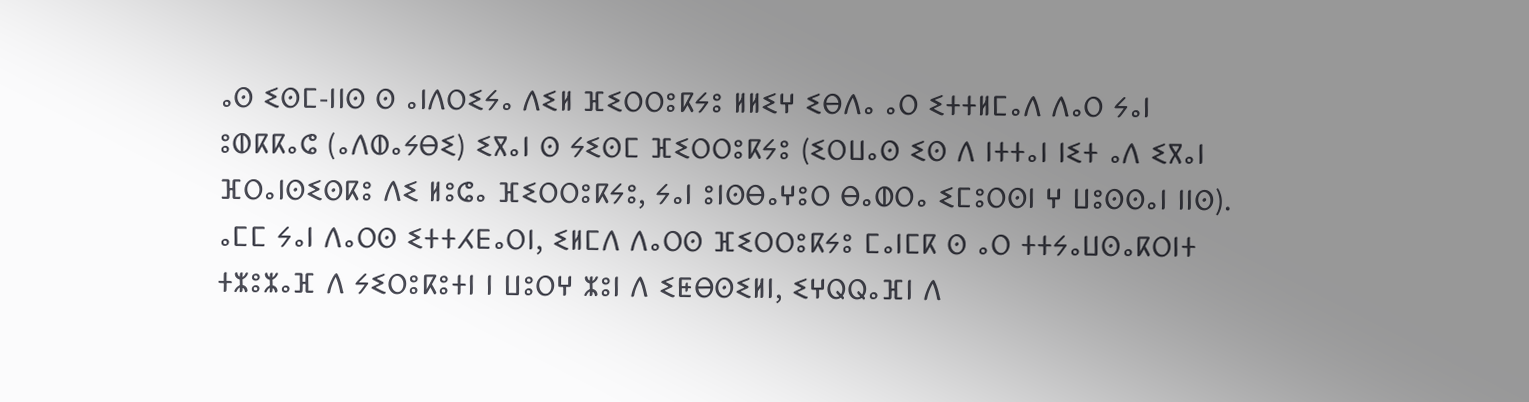ⴰⵙ ⵉⵙⵎ-ⵏⵏⵙ ⵙ ⴰⵏⴷⵔⵉⵢⴰ ⴷⵉⵍ ⴼⵉⵔⵔⵓⴽⵢⵓ ⵍⵍⵉⵖ ⵉⴱⴷⴰ ⴰⵔ ⵉⵜⵜⵍⵎⴰⴷ ⴷⴰⵔ ⵢⴰⵏ ⵓⵀⴽⴽⴰⵛ (ⴰⴷⵀⴰⵢⴱⵉ) ⵉⴳⴰⵏ ⵙ ⵢⵉⵙⵎ ⴼⵉⵔⵔⵓⴽⵢⵓ (ⵉⵔⵡⴰⵙ ⵉⵙ ⴷ ⵏⵜⵜⴰⵏ ⵏⵉⵜ ⴰⴷ ⵉⴳⴰⵏ ⴼⵔⴰⵏⵙⵉⵙⴽⵓ ⴷⵉ ⵍⵓⵛⴰ ⴼⵉⵔⵔⵓⴽⵢⵓ, ⵢⴰⵏ ⵓⵏⵙⴱⴰⵖⵓⵔ ⴱⴰⵀⵔⴰ ⵉⵎⵓⵔⵙⵏ ⵖ ⵡⵓⵙⵙⴰⵏ ⵏⵏⵙ). ⴰⵎⵎ ⵢⴰⵏ ⴷⴰⵔⵙ ⵉⵜⵜⵃⴹⴰⵔⵏ, ⵉⵍⵎⴷ ⴷⴰⵔⵙ ⴼⵉⵔⵔⵓⴽⵢⵓ ⵎⴰⵏⵎⴽ ⵙ ⴰⵔ ⵜⵜⵢⴰⵡⵙⴰⴽⵔⵏⵜ ⵜⵣⵓⵣⴰⴼ ⴷ ⵢⵉⵔⵓⴽⵓⵜⵏ ⵏ ⵡⵓⵔⵖ ⵣⵓⵏ ⴷ ⵉⵟⴱⵙⵉⵍⵏ, ⵉⵖⵕⵕⴰⴼⵏ ⴷ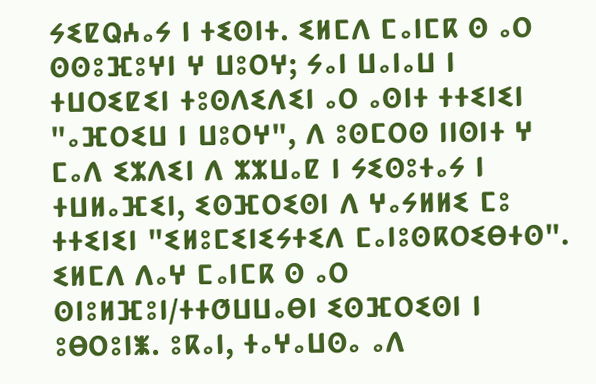ⵢⵉⵇⵕⵄⴰⵢ ⵏ ⵜⵉⵙⵏⵜ. ⵉⵍⵎⴷ ⵎⴰⵏⵎⴽ ⵙ ⴰⵔ ⵙⵙⵓⴼⵓⵖⵏ ⵖ ⵡⵓⵔⵖ; ⵢⴰⵏ ⵡⴰⵏⴰⵡ ⵏ ⵜⵡⵔⵉⵇⵉⵏ ⵜⵓⵙⴷⵉⴷⵉⵏ ⴰⵔ ⴰⵙⵏⵜ ⵜⵜⵉⵏⵉⵏ "ⴰⴼⵔⵉⵡ ⵏ ⵡⵓⵔⵖ", ⴷ ⵓⵙⵎⵔⵙ ⵏⵏⵙⵏⵜ ⵖ ⵎⴰⴷ ⵉⵣⴷⵉⵏ ⴷ ⵣⵣⵡⴰⵇ ⵏ ⵢⵉⵙⵓⵜⴰⵢ ⵏ ⵜⵡⵍⴰⴼⵉⵏ, ⵉⵙⴼⵔⵉⵙⵏ ⴷ ⵖⴰⵢⵍⵍⵉ ⵎⵓ ⵜⵜⵉⵏⵉⵏ "ⵉⵍⵓⵎⵉⵏⵉⵢⵜⵉⴷ ⵎⴰⵏⵓⵙⴽⵔⵉⴱⵜⵙ". ⵉⵍⵎⴷ ⴷⴰⵖ ⵎⴰⵏⵎⴽ ⵙ ⴰⵔ ⵙⵏⵓⵍⴼⵓⵏ/ⵜⵜⵚⵡⵡⴰⴱⵏ ⵉⵙⴼⵔⵉⵙⵏ ⵏ ⵓⴱⵔⵓⵏⵥ. ⵓⴽⴰⵏ, ⵜⴰⵖⴰⵡⵙⴰ ⴰⴷ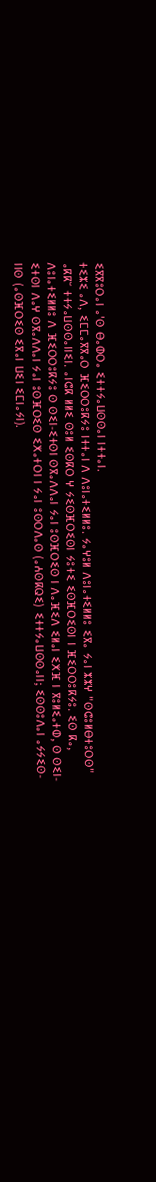ⵉⴳⴳⵓⵔⴰⵏ ⴰ'ⵙ ⴱⴰⵀⵔⴰ ⵉⵜⵜⵢⴰⵡⵙⵙⴰⵏ ⵏⵜⵜⴰⵏ.
ⵜⵉⵣⵉ ⴰⴷ, ⵉⵎⵎⴰⴳⴳⴰⵔ ⴼⵉⵔⵔⵓⴽⵢⵓ ⵏⵜⵜⴰⵏ ⴷ ⴷⵓⵏⴰⵜⵉⵍⵍⵓ. ⵢⴰⵖⵓⵍ ⴷⵓⵏⴰⵜⵉⵍⵍⵓ ⵉⴳⴰ ⵢⴰⵏ ⵣⵣⵖ "ⵙⵛⵓⵍⴱⵜⵓⵔⵙ" ⴰⴽⴽⵯ ⵜⵜⵢⴰⵡⵙⵙⴰⵏⵏⵉⵏ. ⴰⵏⵛⴽ ⵍⵍⵉ ⵙⵓⵍ ⵉⵙⴽⵔ ⵖ ⵢⵉⵙⴼⵔⵉⵙⵏ ⵢⵓⵜⵉ ⵉⵙⴼⵔⵉⵙⵏ ⵏ ⴼⵉⵔⵔⵓⴽⵢⵓ. ⵉⵙ ⴽⴰ, ⴷⵓⵏⴰⵜⵉⵍⵍⵓ ⴷ ⴼⵉⵔⵔⵓⴽⵢⵓ ⵙ ⵙⵉⵏ-ⵉⵜⵙⵏ ⵙⴳⴰⴷⴷⴰⵏ ⵢⴰⵏ ⵓⵙⴼⵔⵉⵙ ⵏ ⴷⴰⴼⵉⴷ ⵉⵍⴰⵏ ⵉⵅⴼ ⵏ ⴳⵓⵍⵉⴰⵜⵀ, ⵙ ⵙⵉⵏ-ⵉⵜⵙⵏ ⴷⴰⵖ ⵙⴳⴰⴷⴷⴰⵏ ⵢⴰⵏ ⵓⵙⴼⵔⵉⵙ ⵉⵅⴰⵜⵔⵏ ⵏ ⵢⴰⵏ ⵓⵙⵔⴷⴰⵙ (ⴰⵄⵙⴽⵕⵉ) ⵉⵜⵜⵢⴰⵡⵙⵙⴰⵏⵏ; ⵉⵙⵙⵓⴷⴰⵏ ⴰⵢⵢⵉⵙ-ⵏⵏⵙ (ⴰⵙⴼⵔⵉⵙ ⵉⴳⴰⵏ ⵡⵉⵏ ⵉⵎⵏⴰⵢⵏ).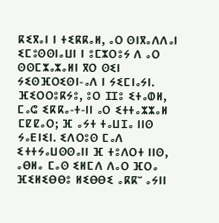ⴽⵉⴳⴰⵏ ⵏ ⵜⵉⴽⴽⴰⵍ, ⴰⵔ ⵙⵏⴳⴰⴷⴷⴰⵏ ⵉⵎⵓⵙⵙⵏⴰⵡⵏ ⵏ ⵓⵎⵣⵔⵓⵢ ⴷ ⴰⵔ ⵙⵙⵎⵣⴰⵣⴰⵍⵏ ⴳⵔ ⵙⵉⵏ ⵢⵉⵙⴼⵔⵉⵙⵏ-ⴰⴷ ⵏ ⵢⵉⵎⵏⴰⵢⵏ.
ⴼⵉⵔⵔⵓⴽⵢⵓ, ⵓⵔ ⵊⵊⵓ ⵉⵜⴰⵀⵍ, ⵎⴰⵛ ⵉⴽⴽⴰ-ⵜ-ⵏⵏ ⴰⵔ ⵉⵜⵜⴰⵣⵣⴰⵍ ⵎⵇⵇⴰⵔ; ⴼ ⴰⵢⵜ ⵜⴰⵡⵊⴰ ⵏⵏⵙ ⵢⴰⴹⵏⵉⵏ. ⵉⴷⵔⵓⵙ ⵎⴰⴷ ⵉⵜⵜⵢⴰⵡⵙⵙⴰⵏⵏ ⴼ ⵜⵓⴷⵔⵜ ⵏⵏⵙ, ⴰⴱⵍⴰ ⵎⴰⵙ ⵉⵍⵎⴷ ⴷⴰⵔ ⴼⵔⴰ ⴼⵉⵍⵉⴱⴱⵓ ⵍⵉⴱⴱⵉ ⴰⴽⴽⵯ ⴰⵢⵏⵏ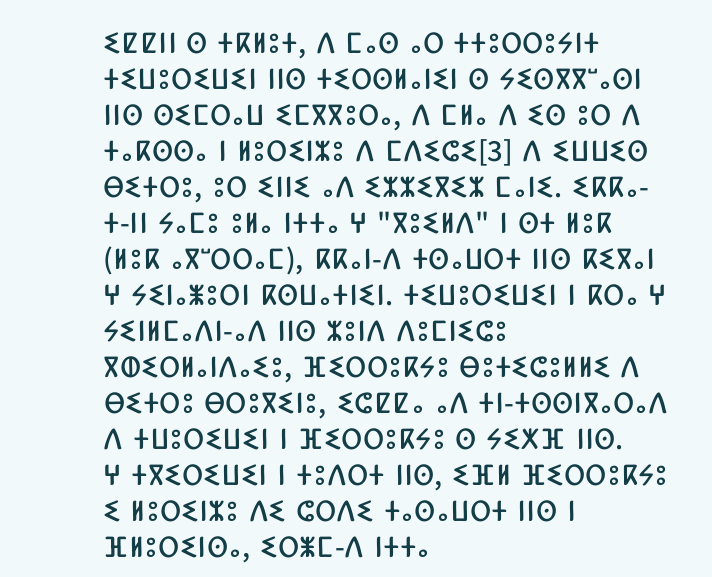ⵉⵇⵇⵏⵏ ⵙ ⵜⴽⵍⵓⵜ, ⴷ ⵎⴰⵙ ⴰⵔ ⵜⵜⵓⵔⵔⵓⵢⵏⵜ ⵜⵉⵡⵓⵔⵉⵡⵉⵏ ⵏⵏⵙ ⵜⵉⵔⵙⵍⴰⵏⵉⵏ ⵙ ⵢⵉⵙⴳⴳⵯⴰⵙⵏ ⵏⵏⵙ ⵙⵉⵎⵔⴰⵡ ⵉⵎⴳⴳⵓⵔⴰ, ⴷ ⵎⵍⴰ ⴷ ⵉⵙ ⵓⵔ ⴷ ⵜⴰⴽⵙⵙⴰ ⵏ ⵍⵓⵔⵉⵏⵣⵓ ⴷ ⵎⴷⵉⵛⵉ[3] ⴷ ⵉⵡⵡⵉⵙ ⴱⵉⵜⵔⵓ, ⵓⵔ ⵉⵏⵏⵉ ⴰⴷ ⵉⵣⵣⵉⴳⵉⵣ ⵎⴰⵏⵉ. ⵉⴽⴽⴰ-ⵜ-ⵏⵏ ⵢⴰⵎⵓ ⵓⵍⴰ ⵏⵜⵜⴰ ⵖ "ⴳⵓⵉⵍⴷ" ⵏ ⵙⵜ ⵍⵓⴽ (ⵍⵓⴽ ⴰⴳⵯⵔⵔⴰⵎ), ⴽⴽⴰⵏ-ⴷ ⵜⵙⴰⵡⵔⵜ ⵏⵏⵙ ⴽⵉⴳⴰⵏ ⵖ ⵢⵉⵏⴰⵥⵓⵔⵏ ⴽⵙⵡⴰⵜⵏⵉⵏ. ⵜⵉⵡⵓⵔⵉⵡⵉⵏ ⵏ ⴽⵔⴰ ⵖ ⵢⵉⵏⵍⵎⴰⴷⵏ-ⴰⴷ ⵏⵏⵙ ⵣⵓⵏⴷ ⴷⵓⵎⵏⵉⵛⵓ ⴳⵀⵉⵔⵍⴰⵏⴷⴰⵉⵓ, ⴼⵉⵔⵔⵓⴽⵢⵓ ⴱⵓⵜⵉⵛⵓⵍⵍⵉ ⴷ ⴱⵉⵜⵔⵓ ⴱⵔⵓⴳⵉⵏⵓ, ⵉⵛⵇⵇⴰ ⴰⴷ ⵜⵏ-ⵜⵙⵙⵏⴳⴰⵔⴰⴷ ⴷ ⵜⵡⵓⵔⵉⵡⵉⵏ ⵏ ⴼⵉⵔⵔⵓⴽⵢⵓ ⵙ ⵢⵉⵅⴼ ⵏⵏⵙ.
ⵖ ⵜⴳⵉⵔⵉⵡⵉⵏ ⵏ ⵜⵓⴷⵔⵜ ⵏⵏⵙ, ⵉⴼⵍ ⴼⵉⵔⵔⵓⴽⵢⵓ ⵉ ⵍⵓⵔⵉⵏⵣⵓ ⴷⵉ ⵛⵔⴷⵉ ⵜⴰⵙⴰⵡⵔⵜ ⵏⵏⵙ ⵏ ⴼⵍⵓⵔⵉⵏⵙⴰ, ⵉⵔⵥⵎ-ⴷ ⵏⵜⵜⴰ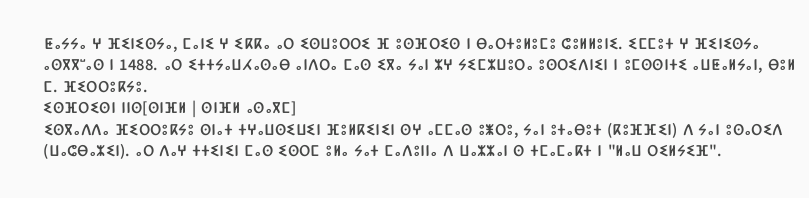ⵟⴰⵢⵢⴰ ⵖ ⴼⵉⵏⵉⵙⵢⴰ, ⵎⴰⵏⵉ ⵖ ⵉⴽⴽⴰ ⴰⵔ ⵉⵙⵡⵓⵔⵔⵉ ⴼ ⵓⵙⴼⵔⵉⵙ ⵏ ⴱⴰⵔⵜⵓⵍⵓⵎⵓ ⵛⵓⵍⵍⵓⵏⵉ. ⵉⵎⵎⵓⵜ ⵖ ⴼⵉⵏⵉⵙⵢⴰ ⴰⵙⴳⴳⵯⴰⵙ ⵏ 1488. ⴰⵔ ⵉⵜⵜⵢⴰⵡⵃⴰⵙⴰⴱ ⴰⵏⴷⵔⴰ ⵎⴰⵙ ⵉⴳⴰ ⵢⴰⵏ ⵣⵖ ⵢⵉⵎⵣⵡⵓⵔⴰ ⵓⵙⵔⵉⴷⵏⵉⵏ ⵏ ⵓⵎⵙⵙⵏⵜⵉ ⴰⵡⵟⴰⵍⵢⴰⵏ, ⴱⵓⵍ ⵎ. ⴼⵉⵔⵔⵓⴽⵢⵓ.
ⵉⵙⴼⵔⵉⵙⵏ ⵏⵏⵙ[ⵙⵏⴼⵍ | ⵙⵏⴼⵍ ⴰⵙⴰⴳⵎ]
ⵉⵙⴳⴰⴷⴷⴰ ⴼⵉⵔⵔⵓⴽⵢⵓ ⵙⵏⴰⵜ ⵜⵖⴰⵡⵙⵉⵡⵉⵏ ⴼⵓⵍⴽⵉⵏⵉⵏ ⵙⵖ ⴰⵎⵎⴰⵙ ⵓⵥⵔⵓ, ⵢⴰⵏ ⵓⵜⴰⴱⵓⵜ (ⴽⵓⴼⴼⵉⵏ) ⴷ ⵢⴰⵏ ⵓⵙⴰⵔⵉⴷ (ⵡⴰⵛⴱⴰⵣⵉⵏ). ⴰⵔ ⴷⴰⵖ ⵜⵜⵉⵏⵉⵏ ⵎⴰⵙ ⵉⵙⵔⵎ ⵓⵍⴰ ⵢⴰⵜ ⵎⴰⴷⵓⵏⵏⴰ ⴷ ⵡⴰⵣⵣⴰⵏ ⵙ ⵜⵎⴰⵎⴰⴽⵜ ⵏ "ⵍⴰⵡ ⵔⵉⵍⵢⵉⴼ".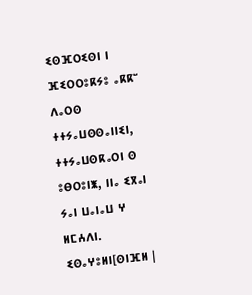ⵉⵙⴼⵔⵉⵙⵏ ⵏ ⴼⵉⵔⵔⵓⴽⵢⵓ ⴰⴽⴽⵯ ⴷⴰⵔⵙ ⵜⵜⵢⴰⵡⵙⵙⴰⵏⵏⵉⵏ, ⵜⵜⵢⴰⵡⵙⴽⴰⵔⵏ ⵙ ⵓⴱⵔⵓⵏⵥ, ⵏⵏⴰ ⵉⴳⴰⵏ ⵢⴰⵏ ⵡⴰⵏⴰⵡ ⵖ ⵍⵎⵄⴷⵏ.
ⵉⵙⴰⵖⵓⵍⵏ[ⵙⵏⴼⵍ |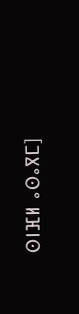ⵙⵏⴼⵍ ⴰⵙⴰⴳⵎ]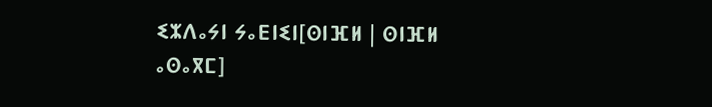ⵉⵣⴷⴰⵢⵏ ⵢⴰⴹⵏⵉⵏ[ⵙⵏⴼⵍ | ⵙⵏⴼⵍ ⴰⵙⴰⴳⵎ]